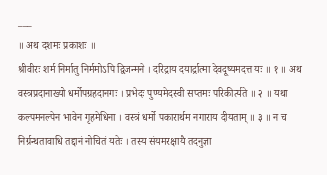___
॥ अथ दशमः प्रकाशः ॥
श्रीवीरः शर्म निर्मातु निर्ममोऽपि द्विजन्मने । दरिद्राय दयार्द्रात्मा देवदूष्यमदत्त यः ॥ १ ॥ अथ वस्त्रप्रदानाख्यो धर्मोपग्रहदानगः । प्रभेदः पुण्यमेदस्वी सप्तमः परिकीर्त्यते ॥ २ ॥ यथा कल्पमनल्पेन भावेन गृहमेधिना । वस्त्रं धर्मो पकारार्थम नगाराय दीयताम् ॥ ३ ॥ न च निर्ग्रन्थतावाधि तद्दानं नोचितं यतेः । तस्य संयमरक्षायै तदनुज्ञा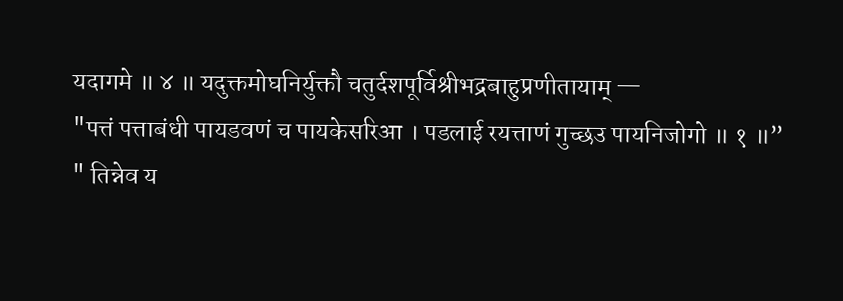यदागमे ॥ ४ ॥ यदुक्तमोघनिर्युक्तौ चतुर्दशपूर्विश्रीभद्रबाहुप्रणीतायाम् —
"पत्तं पत्ताबंधी पायडवणं च पायकेसरिआ । पडलाई रयत्ताणं गुच्छउ पायनिजोगो ॥ १ ॥”
" तिन्नेव य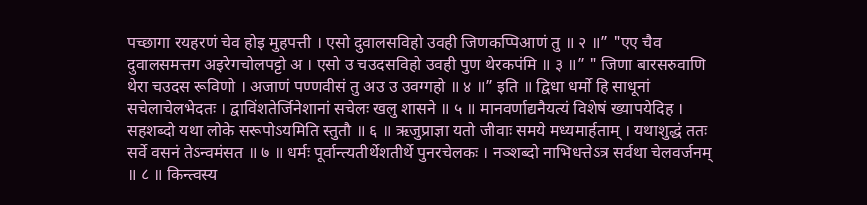पच्छागा रयहरणं चेव होइ मुहपत्ती । एसो दुवालसविहो उवही जिणकप्पिआणं तु ॥ २ ॥” "एए चैव दुवालसमत्तग अइरेगचोलपट्टो अ । एसो उ चउदसविहो उवही पुण थेरकपंमि ॥ ३ ॥” " जिणा बारसरुवाणि थेरा चउदस रूविणो । अजाणं पण्णवीसं तु अउ उ उवग्गहो ॥ ४ ॥” इति ॥ द्विधा धर्मो हि साधूनां सचेलाचेलभेदतः । द्वाविंशतेर्जिनेशानां सचेलः खलु शासने ॥ ५ ॥ मानवर्णाद्यनैयत्यं विशेषं ख्यापयेदिह । सहशब्दो यथा लोके सरूपोऽयमिति स्तुतौ ॥ ६ ॥ ऋजुप्राज्ञा यतो जीवाः समये मध्यमार्हताम् । यथाशुद्धं ततः सर्वे वसनं तेऽन्वमंसत ॥ ७ ॥ धर्मः पूर्वान्त्यतीर्थेशतीर्थे पुनरचेलकः । नञ्शब्दो नाभिधत्तेऽत्र सर्वथा चेलवर्जनम् ॥ ८ ॥ किन्त्वस्य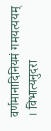वर्णमानादिनियमं गमयत्ययम् । विभात्यनुदरा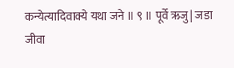कन्येत्यादिवाक्ये यथा जने ॥ ९ ॥ पूर्वे ऋजु| जडा जीवा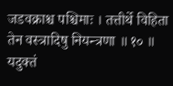जडवक्राश्च पश्चिमाः । तत्तीर्थे विहिता तेन वस्त्रादिषु नियन्त्रणा ॥ १० ॥ यदुक्तं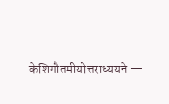केशिगौतमीयोत्तराध्ययने —